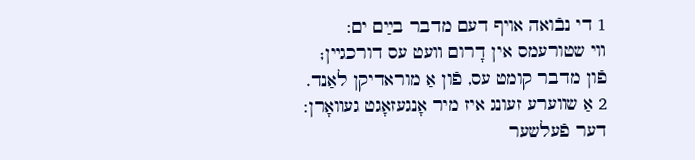1 די נבֿואה אױף דעם מדבר בײַם ים:
װי שטורעמס אין דָרום װעט עס דורכגײן;
פֿון מדבר קומט עס, פֿון אַ מוראדיקן לאַנד.
2 אַ שװערע זעונג איז מיר אָנגעזאָגט געװאָרן:
דער פֿעלשער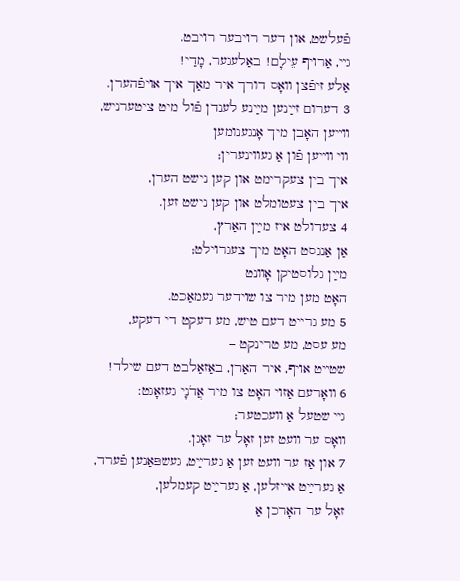פֿעלשט, און דער רױבער רױבט.
גײ, אַרױף עֵילָם! באַלעגער, מָדַי!
אַלע זיפֿצן װאָס דורך איר מאַך איך אױפֿהערן.
3 דערום זײַנען מײַנע לענדן פֿול מיט ציטערניש,
װײען האָבן מיך אָנגענומען
װי װײען פֿון אַ געװינערין;
איך בין צעקרימט און קען נישט הערן,
איך בין צעטומלט און קען נישט זען.
4 צעדולט איז מײַן האַרץ,
אַן אַנגסט האָט מיך צעגרױלט;
מײַן גלוסטיקן אָװנט
האָט מען מיר צו שױדער געמאַכט.
5 מע גרײט דעם טיש, מע דעקט די דעקע,
מע עסט, מע טרינקט –
שטײט אױף, איר האַרן, באַזאַלבט דעם שילד!
6 װאָרעם אַזױ האָט צו מיר אֲדֹנָי געזאָגט:
גײ שטעל אַ װעכטער;
װאָס ער װעט זען זאָל ער זאָגן.
7 און אַז ער װעט זען אַ גערײַט, געשפּאַנען פֿערד,
אַ גערײַט אײזלען, אַ גערײַט קעמלען,
זאָל ער האָרכן אַ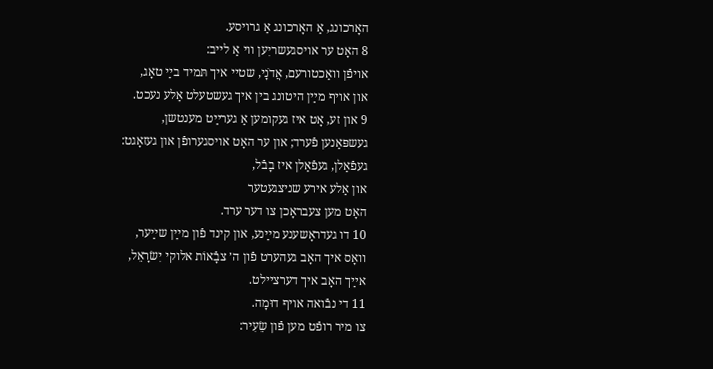האָרכונג, אַ האָרכונג אַ גרױסע.
8 האָט ער אױסגעשריִען װי אַ לײב:
אױפֿן װאַכטורעם, אֲדֹנָי, שטײ איך תּמיד בײַ טאָג,
און אױף מײַן היטונג בין איך געשטעלט אַלע נעכט.
9 און זע, אָט איז געקומען אַ גערײַט מענטשן,
געשפּאַנען פֿערד; און ער האָט אױסגערופֿן און געזאָגט:
געפֿאַלן, געפֿאַלן איז בָבֿל,
און אַלע אירע שניצגעטער
האָט מען צעבראָכן צו דער ערד.
10 דו געדראָשענע מײַנע, און קינד פֿון מײַן שײַער,
װאָס איך האָב געהערט פֿון ה׳ צבָֿאוֹת אלוקי יִשׂרָאֵל,
אײַך האָב איך דערצײלט.
11 די נבֿואה אױף דוּמָה.
צו מיר רופֿט מען פֿון שֵׂעִיר: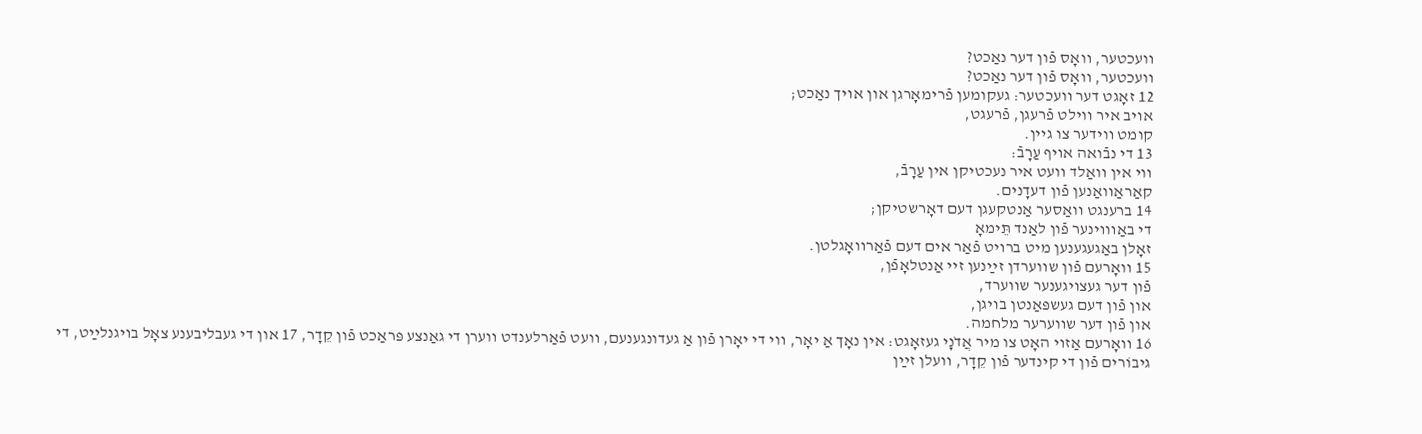װעכטער, װאָס פֿון דער נאַכט?
װעכטער, װאָס פֿון דער נאַכט?
12 זאָגט דער װעכטער: געקומען פֿרימאָרגן און אױך נאַכט;
אױב איר װילט פֿרעגן, פֿרעגט,
קומט װידער צו גײן.
13 די נבֿואה אױף עַרָבֿ:
װי אין װאַלד װעט איר נעכטיקן אין עַרָבֿ,
קאַראַװאַנען פֿון דעדָנים.
14 ברענגט װאַסער אַנטקעגן דעם דאָרשטיקן;
די באַװױנער פֿון לאַנד תֵּימאָ
זאָלן באַגעגענען מיט ברױט פֿאַר אים דעם פֿאַרװאָגלטן.
15 װאָרעם פֿון שװערדן זײַנען זײ אַנטלאָפֿן,
פֿון דער געצױגענער שװערד,
און פֿון דעם געשפּאַנטן בױגן,
און פֿון דער שװערער מלחמה.
16 װאָרעם אַזױ האָט צו מיר אֲדֹנָי געזאָגט: אין נאָך אַ יאָר, װי די יאָרן פֿון אַ געדונגענעם, װעט פֿאַרלענדט װערן די גאַנצע פּראַכט פֿון קֵדָר, 17 און די געבליבענע צאָל בױגנלײַט, די גיבוֹרים פֿון די קינדער פֿון קֵדָר, װעלן זײַן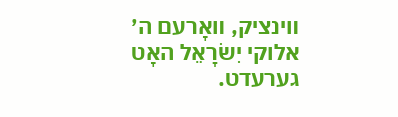װינציק, װאָרעם ה׳ אלוקי יִשׂרָאֵל האָט גערעדט.